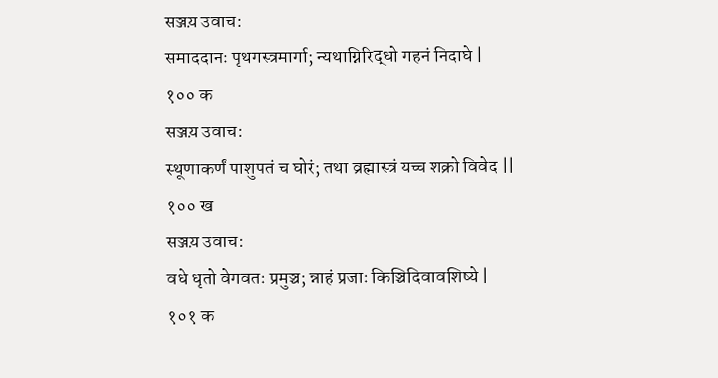सञ्जय़ उवाच:
समाददानः पृथगस्त्रमार्गा; न्यथाग्निरिद्धो गहनं निदाघे |
१०० क
सञ्जय़ उवाच:
स्थूणाकर्णं पाशुपतं च घोरं; तथा व्रह्मास्त्रं यच्च शक्रो विवेद ||
१०० ख
सञ्जय़ उवाच:
वधे धृतो वेगवतः प्रमुञ्च; न्नाहं प्रजाः किञ्चिदिवावशिष्ये |
१०१ क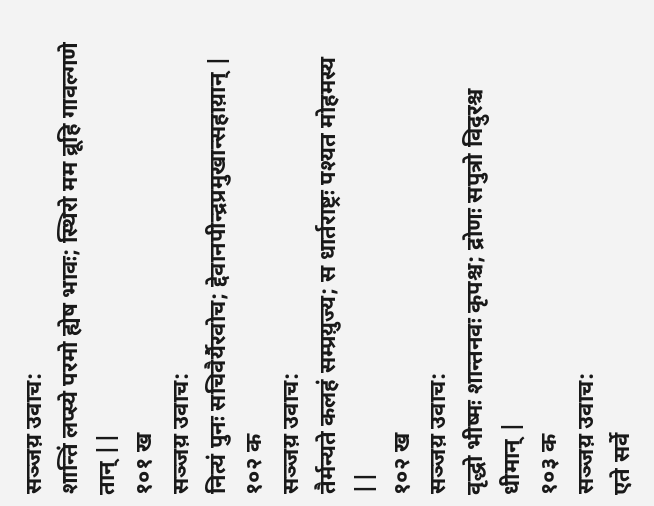सञ्जय़ उवाच:
शान्तिं लप्स्ये परमो ह्येष भावः; स्थिरो मम व्रूहि गावल्गणे तान् ||
१०१ ख
सञ्जय़ उवाच:
नित्यं पुनः सचिवैर्यैरवोच; द्देवानपीन्द्रप्रमुखान्सहाय़ान् |
१०२ क
सञ्जय़ उवाच:
तैर्मन्यते कलहं सम्प्रय़ुज्य; स धार्तराष्ट्रः पश्यत मोहमस्य ||
१०२ ख
सञ्जय़ उवाच:
वृद्धो भीष्मः शान्तनवः कृपश्च; द्रोणः सपुत्रो विदुरश्च धीमान् |
१०३ क
सञ्जय़ उवाच:
एते सर्वे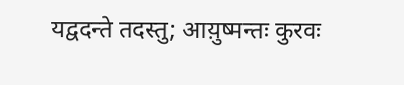यद्वदन्ते तदस्तु; आय़ुष्मन्तः कुरवः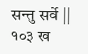सन्तु सर्वे ||
१०३ ख